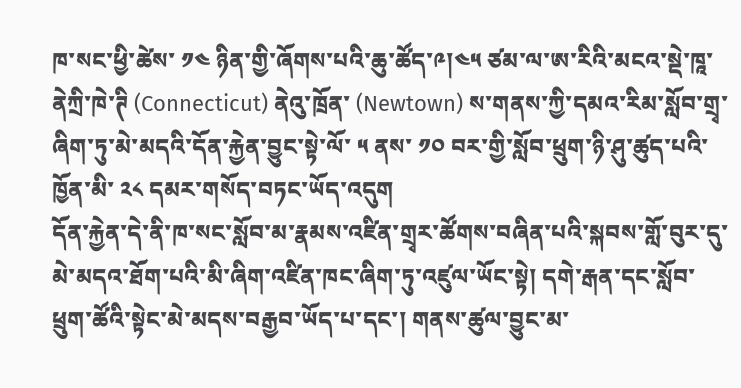ཁ་སང་ཕྱི་ཚེས་ ༡༤ ཉིན་གྱི་ཞོགས་པའི་ཆུ་ཚོད་༩།༤༥ ཙམ་ལ་ཨ་རིའི་མངའ་སྡེ་ཁཱ་ནེཀྲི་ཁེ་ཊི (Connecticut) ནེའུ་ཁྲོན་ (Newtown) ས་གནས་ཀྱི་དམའ་རིམ་སློབ་གྲྭ་ཞིག་ཏུ་མེ་མདའི་དོན་རྐྱེན་བྱུང་སྟེ་ལོ་ ༥ ནས་ ༡༠ བར་གྱི་སློབ་ཕྲུག་ཉི་ཤུ་ཚུད་པའི་ཁྱོན་མི་ ༢༨ དམར་གསོད་བཏང་ཡོད་འདུག
དོན་རྐྱེན་དེ་ནི་ཁ་སང་སློབ་མ་རྣམས་འཛིན་གྲྭར་ཚོགས་བཞིན་པའི་སྐབས་གློ་བུར་དུ་མེ་མདའ་ཐོག་པའི་མི་ཞིག་འཛིན་ཁང་ཞིག་ཏུ་འཛུལ་ཡོང་སྟེ། དགེ་རྒན་དང་སློབ་ཕྲུག་ཚོའི་སྟེང་མེ་མདས་བརྒྱབ་ཡོད་པ་དང་། གནས་ཚུལ་བྱུང་མ་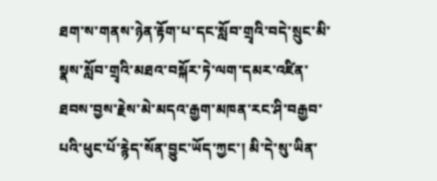ཐག་ས་གནས་ཉེན་རྟོག་པ་དང་སློབ་གྲྭའི་བདེ་སྲུང་མི་སྣས་སློབ་གྲྭའི་མཐའ་བསྐོར་ཏེ་ལག་དམར་འཛིན་ཐབས་བྱས་རྗེས་མེ་མདའ་རྒྱག་མཁན་རང་ཤི་བརྒྱབ་པའི་ཕུང་པོ་རྙེད་སོན་བྱུང་ཡོད་ཀྱང་། མི་དེ་སུ་ཡིན་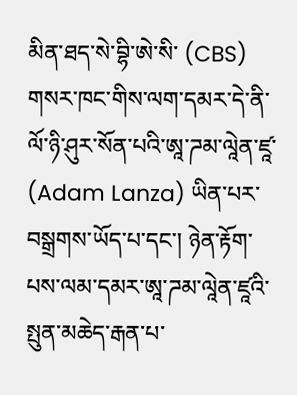མིན་ཐད་སེ་བྷི་ཨེ་སི་ (CBS) གསར་ཁང་གིས་ལག་དམར་དེ་ནི་ལོ་ཉི་ཤུར་སོན་པའི་ཨཱ་ཌམ་ལཱེན་ཛཱ་ (Adam Lanza) ཡིན་པར་བསྒྲགས་ཡོད་པ་དང་། ཉེན་རྟོག་པས་ལམ་དམར་ཨཱ་ཌམ་ལཱེན་ཛཱའི་སྤུན་མཆེད་རྒན་པ་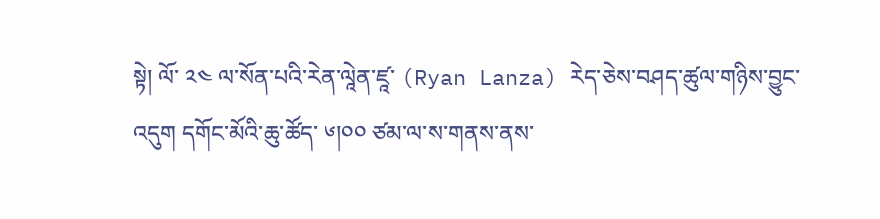སྟེ། ལོ་ ༢༤ ལ་སོན་པའི་རེན་ལཱེན་ཛཱ་ (Ryan Lanza) རེད་ཅེས་བཤད་ཚུལ་གཉིས་བྱུང་འདུག དགོང་མོའི་ཆུ་ཚོད་ ༦།༠༠ ཙམ་ལ་ས་གནས་ནས་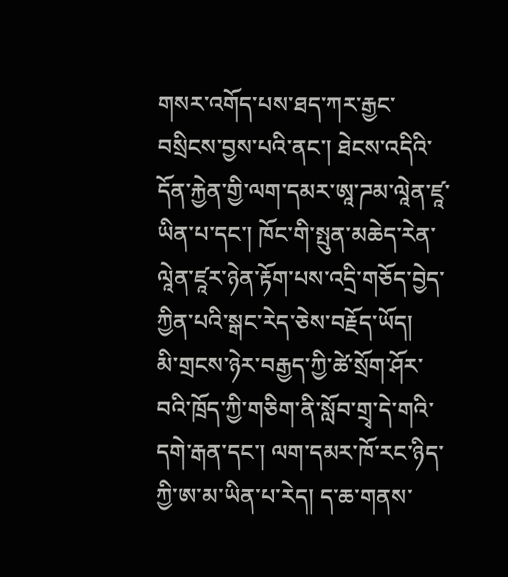གསར་འགོད་པས་ཐད་ཀར་རྒྱང་བསྲིངས་བྱས་པའི་ནང་། ཐེངས་འདིའི་དོན་རྐྱེན་གྱི་ལག་དམར་ཨཱ་ཌམ་ལཱེན་ཛཱ་ཡིན་པ་དང་། ཁོང་གི་སྤུན་མཆེད་རེན་ལཱེན་ཛཱར་ཉེན་རྟོག་པས་འདྲི་གཅོད་བྱེད་ཀྱིན་པའི་སྒང་རེད་ཅེས་བརྗོད་ཡོད།
མི་གྲངས་ཉེར་བརྒྱད་ཀྱི་ཚེ་སྲོག་ཤོར་བའི་ཁྲོད་ཀྱི་གཅིག་ནི་སློབ་གྲྭ་དེ་གའི་དགེ་རྒན་དང་། ལག་དམར་ཁོ་རང་ཉིད་ཀྱི་ཨ་མ་ཡིན་པ་རེད། ད་ཆ་གནས་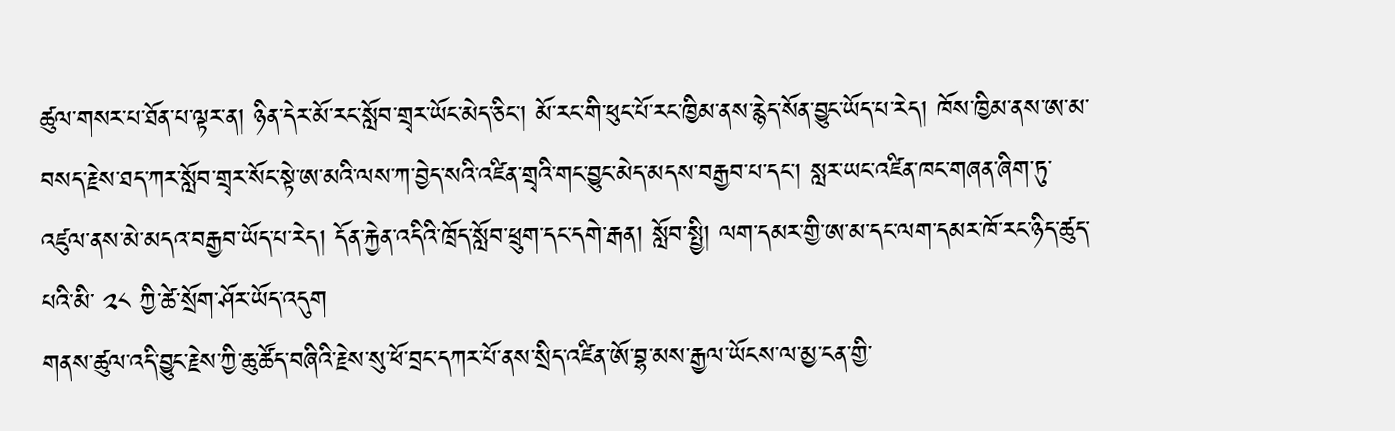ཚུལ་གསར་པ་ཐོན་པ་ལྟར་ན། ཉིན་དེར་མོ་རང་སློབ་གྲྭར་ཡོང་མེད་ཅིང་། མོ་རང་གི་ཕུང་པོ་རང་ཁྱིམ་ནས་རྙེད་སོན་བྱུང་ཡོད་པ་རེད། ཁོས་ཁྱིམ་ནས་ཨ་མ་བསད་རྗེས་ཐད་ཀར་སློབ་གྲྭར་སོང་སྟེ་ཨ་མའི་ལས་ཀ་བྱེད་སའི་འཛིན་གྲྭའི་གང་བྱུང་མེད་མདས་བརྒྱབ་པ་དང་། སླར་ཡང་འཛིན་ཁང་གཞན་ཞིག་ཏུ་འཛུལ་ནས་མེ་མདའ་བརྒྱབ་ཡོད་པ་རེད། དོན་རྐྱེན་འདིའི་ཁྲོད་སློབ་ཕྲུག་དང་དགེ་རྒན། སློབ་སྤྱི། ལག་དམར་གྱི་ཨ་མ་དང་ལག་དམར་ཁོ་རང་ཉིད་ཚུད་པའི་མི་ ༢༨ ཀྱི་ཚེ་སྲོག་ཤོར་ཡོད་འདུག
གནས་ཚུལ་འདི་བྱུང་རྗེས་ཀྱི་ཆུ་ཚོད་བཞིའི་རྗེས་སུ་ཕོ་བྲང་དཀར་པོ་ནས་སྲིད་འཛིན་ཨོ་བྷ་མས་རྒྱལ་ཡོངས་ལ་མྱ་ངན་གྱི་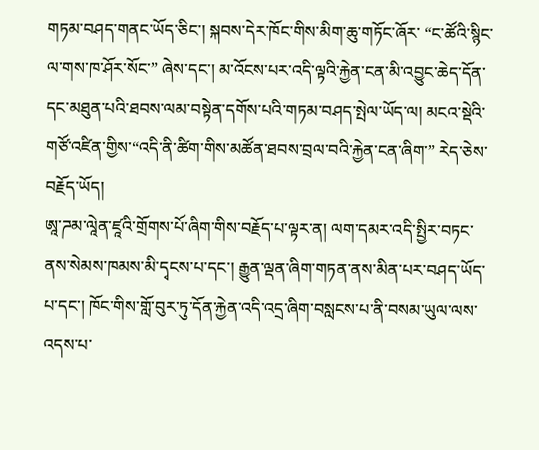གཏམ་བཤད་གནང་ཡོད་ཅིང་། སྐབས་དེར་ཁོང་གིས་མིག་ཆུ་གཏོང་ཞོར་ “ང་ཚོའི་སྙིང་ལ་གས་ཁ་ཤོར་སོང་” ཞེས་དང་། མ་འོངས་པར་འདི་ལྟའི་རྐྱེན་ངན་མི་འབྱུང་ཆེད་དོན་དང་མཐུན་པའི་ཐབས་ལམ་བསྟེན་དགོས་པའི་གཏམ་བཤད་སྤེལ་ཡོད་ལ། མངའ་སྡེའི་གཙོ་འཛིན་གྱིས་“འདི་ནི་ཚིག་གིས་མཚོན་ཐབས་བྲལ་བའི་རྐྱེན་ངན་ཞིག་” རེད་ཅེས་བརྗོད་ཡོད།
ཨཱ་ཌམ་ལཱེན་ཛཱའི་གྲོགས་པོ་ཞིག་གིས་བརྗོད་པ་ལྟར་ན། ལག་དམར་འདི་སྤྱིར་བཏང་ནས་སེམས་ཁམས་མི་དྭངས་པ་དང་། རྒྱུན་ལྡན་ཞིག་གཏན་ནས་མིན་པར་བཤད་ཡོད་པ་དང་། ཁོང་གིས་གློ་བུར་ཏུ་དོན་རྐྱེན་འདི་འདྲ་ཞིག་བསླངས་པ་ནི་བསམ་ཡུལ་ལས་འདས་པ་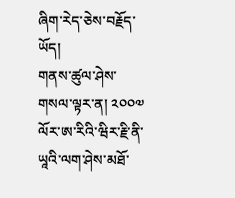ཞིག་རེད་ཅེས་བརྗོད་ཡོད།
གནས་ཚུལ་ཤེས་གསལ་ལྟར་ན། ༢༠༠༧ ལོར་ཨ་རིའི་ཝིར་རྗི་ནི་ཡཱའི་ལག་ཤེས་མཐོ་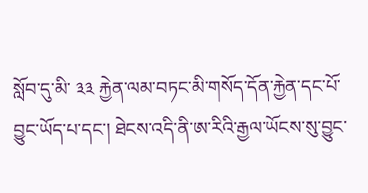སློབ་དུ་མི་ ༣༣ རྐྱེན་ལམ་བཏང་མི་གསོད་དོན་རྐྱེན་དང་པོ་བྱུང་ཡོད་པ་དང་། ཐེངས་འདི་ནི་ཨ་རིའི་རྒྱལ་ཡོངས་སུ་བྱུང་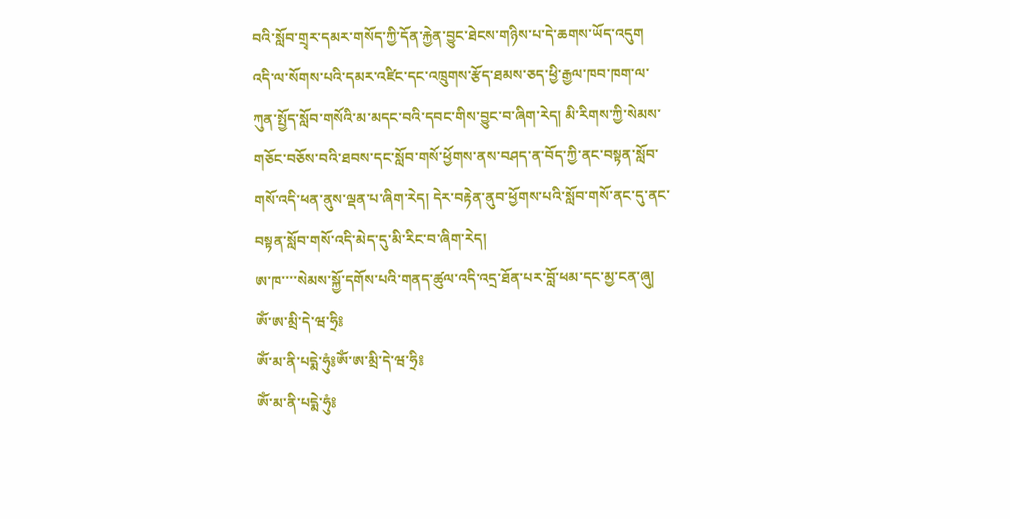བའི་སློབ་གྲྭར་དམར་གསོད་ཀྱི་དོན་རྐྱེན་བྱུང་ཐེངས་གཉིས་པ་དེ་ཆགས་ཡོད་འདུག
འདི་ལ་སོགས་པའི་དམར་འཛིང་དང་འཁྲུགས་རྩོད་ཐམས་ཅད་ཕྱི་རྒྱལ་ཁབ་ཁག་ལ་ཀུན་སྤྱོད་སློབ་གསོའི་མ་མདང་བའི་དབང་གིས་བྱུང་བ་ཞིག་རེད། མི་རིགས་ཀྱི་སེམས་གཅོང་བཅོས་བའི་ཐབས་དང་སློབ་གསོ་ཕྱོགས་ནས་བཤད་ན་བོད་ཀྱི་ནང་བསྟན་སློབ་གསོ་འདི་ཕན་ནུས་ལྡན་པ་ཞིག་རེད། དེར་བརྟེན་ནུབ་ཕྱོགས་པའི་སློབ་གསོ་ནང་དུ་ནང་བསྟན་སློབ་གསོ་འདི་མེད་དུ་མི་རིང་བ་ཞིག་རེད།
ཨ་ཁ་་་་སེམས་སྐྱོ་དགོས་པའི་གནད་ཚུལ་འདི་འདྲ་ཐོན་པར་བློ་ཕམ་དང་མྱ་ངན་ཞུ།
ཨོཾ་ཨ་མྲི་དེ་ཝ་ཧྲི༔
ཨོཾ་མ་ནི་པདྨེ་ཧུཾ༔ཨོཾ་ཨ་མྲི་དེ་ཝ་ཧྲི༔
ཨོཾ་མ་ནི་པདྨེ་ཧུཾ༔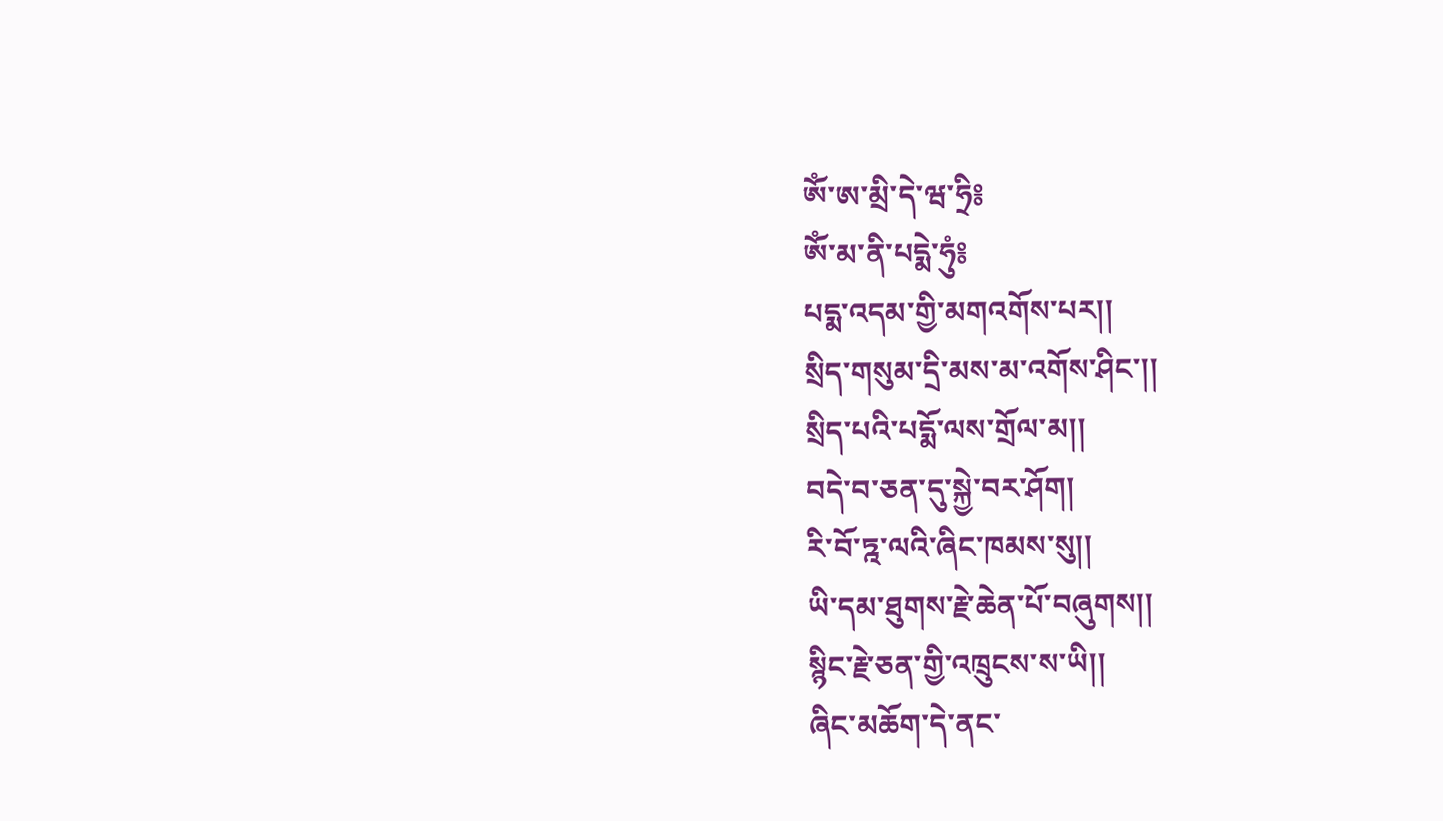ཨོཾ་ཨ་མྲི་དེ་ཝ་ཧྲི༔
ཨོཾ་མ་ནི་པདྨེ་ཧུཾ༔
པདྨ་འདམ་གྱི་མགའགོས་པར།།
སྲིད་གསུམ་དྲི་མས་མ་འགོས་ཤིང་།།
སྲིད་པའི་པདྨོ་ལས་གྲོལ་མ།།
བདེ་བ་ཅན་དུ་སྐྱེ་བར་ཤོག།
རི་བོ་ཏྰ་ལའི་ཞིང་ཁམས་སུ།།
ཡི་དམ་ཐུགས་རྗེ་ཆེན་པོ་བཞུགས།།
སྙིང་རྗེ་ཅན་གྱི་འཁྲུངས་ས་ཡི།།
ཞིང་མཆོག་དེ་ནང་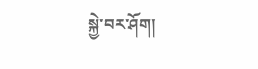སྐྱེ་བར་ཤོག།